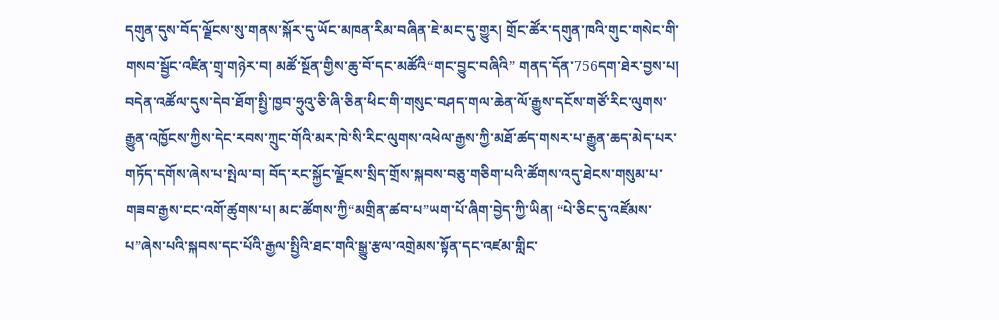དགུན་དུས་བོད་ལྗོངས་སུ་གནས་སྐོར་དུ་ཡོང་མཁན་རིམ་བཞིན་ཇེ་མང་དུ་གྱུར། གྲོང་ཚོར་དགུན་ཁའི་གུང་གསེང་གི་གསབ་སྦྱོང་འཛིན་གྲྭ་གཉེར་བ། མཚོ་སྔོན་གྱིས་ཆུ་བོ་དང་མཚོའི“གང་བྱུང་བཞིའི” གནད་དོན་756དག་ཐེར་བྱས་པ། བདེན་འཚོལ་དུས་དེབ་ཐོག་སྤྱི་ཁྱབ་ཧྲུའུ་ཅི་ཞི་ཅིན་ཕིང་གི་གསུང་བཤད་གལ་ཆེན་ལོ་རྒྱུས་དངོས་གཙོ་རིང་ལུགས་རྒྱུན་འཁྱོངས་ཀྱིས་དེང་རབས་ཀྲུང་གོའི་མར་ཁེ་སི་རིང་ལུགས་འཕེལ་རྒྱས་ཀྱི་མཐོ་ཚད་གསར་པ་རྒྱུན་ཆད་མེད་པར་གཏོད་དགོས་ཞེས་པ་སྤེལ་བ། བོད་རང་སྐྱོང་ལྗོངས་སྲིད་གྲོས་སྐབས་བཅུ་གཅིག་པའི་ཚོགས་འདུ་ཐེངས་གསུམ་པ་གཟབ་རྒྱས་ངང་འགོ་ཚུགས་པ། མང་ཚོགས་ཀྱི“མགྲིན་ཚབ་པ”ཡག་པོ་ཞིག་བྱེད་ཀྱི་ཡིན། “པེ་ཅིང་དུ་འཛོམས་པ”ཞེས་པའི་སྐབས་དང་པོའི་རྒྱལ་སྤྱིའི་ཐང་གའི་སྒྱུ་རྩལ་འགྲེམས་སྟོན་དང་འཛམ་གླིང་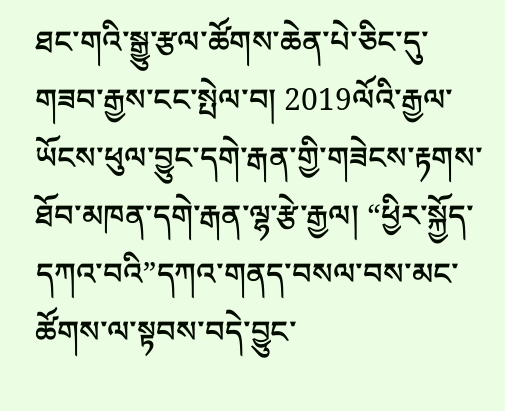ཐང་གའི་སྒྱུ་རྩལ་ཚོགས་ཆེན་པེ་ཅིང་དུ་གཟབ་རྒྱས་ངང་སྤེལ་བ། 2019ལོའི་རྒྱལ་ཡོངས་ཕུལ་བྱུང་དགེ་རྒན་གྱི་གཟེངས་རྟགས་ཐོབ་མཁན་དགེ་རྒན་ལྷ་རྩེ་རྒྱལ། “ཕྱིར་སྐྱོད་དཀའ་བའི”དཀའ་གནད་བསལ་བས་མང་ཚོགས་ལ་སྟབས་བདེ་བྱུང་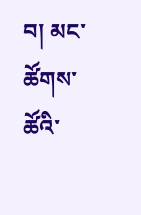བ། མང་ཚོགས་ཚོའི་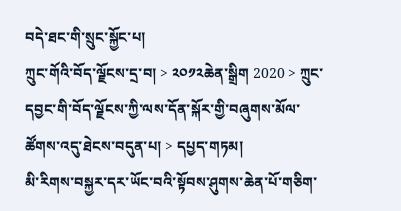བདེ་ཐང་གི་སྲུང་སྐྱོང་པ།
ཀྲུང་གོའི་བོད་ལྗོངས་དྲ་བ། > ༢༠༡༢ཆེན་སྒྲིག 2020 > ཀྲུང་དབྱང་གི་བོད་ལྗོངས་ཀྱི་ལས་དོན་སྐོར་གྱི་བཞུགས་མོལ་ཚོགས་འདུ་ཐེངས་བདུན་པ། > དཔྱད་གཏམ།
མི་རིགས་བསྐྱར་དར་ཡོང་བའི་སྟོབས་ཤུགས་ཆེན་པོ་གཅིག་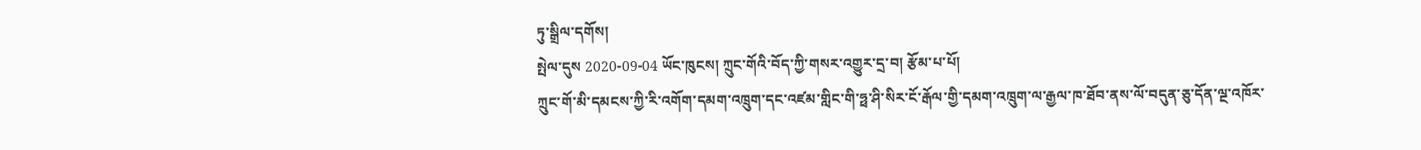ཏུ་སྒྲིལ་དགོས།
སྤེལ་དུས 2020-09-04 ཡོང་ཁུངས། ཀྲུང་གོའི་བོད་ཀྱི་གསར་འགྱུར་དྲ་བ། རྩོམ་པ་པོ།
ཀྲུང་གོ་མི་དམངས་ཀྱི་རི་འགོག་དམག་འཁྲུག་དང་འཛམ་གླིང་གི་ཧྥ་ཤི་སིར་ངོ་རྒོལ་གྱི་དམག་འཁྲུག་ལ་རྒྱལ་ཁ་ཐོབ་ནས་ལོ་བདུན་ཅུ་དོན་ལྔ་འཁོར་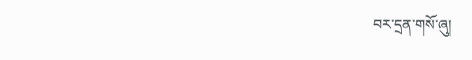བར་དྲན་གསོ་ཞུ།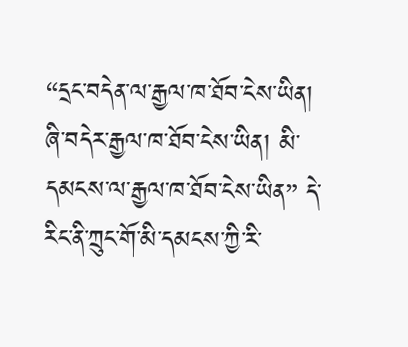“དྲང་བདེན་ལ་རྒྱལ་ཁ་ཐོབ་ངེས་ཡིན། ཞི་བདེར་རྒྱལ་ཁ་ཐོབ་ངེས་ཡིན། མི་དམངས་ལ་རྒྱལ་ཁ་ཐོབ་ངེས་ཡིན” དེ་རིང་ནི་ཀྲུང་གོ་མི་དམངས་ཀྱི་རི་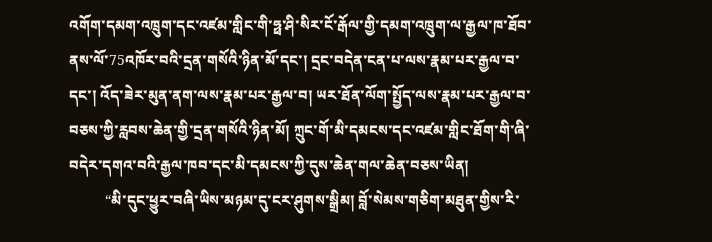འགོག་དམག་འཁྲུག་དང་འཛམ་གླིང་གི་ཧྥ་ཤི་སིར་ངོ་རྒོལ་གྱི་དམག་འཁྲུག་ལ་རྒྱལ་ཁ་ཐོབ་ནས་ལོ་75འཁོར་བའི་དྲན་གསོའི་ཉིན་མོ་དང་། དྲང་བདེན་ངན་པ་ལས་རྣམ་པར་རྒྱལ་བ་དང་། འོད་ཟེར་མུན་ནག་ལས་རྣམ་པར་རྒྱལ་བ། ཡར་ཐོན་ལོག་སྤྱོད་ལས་རྣམ་པར་རྒྱལ་བ་བཅས་ཀྱི་རླབས་ཆེན་གྱི་དྲན་གསོའི་ཉིན་མོ། ཀྲུང་གོ་མི་དམངས་དང་འཛམ་གླིང་ཐོག་གི་ཞི་བདེར་དགའ་བའི་རྒྱལ་ཁབ་དང་མི་དམངས་ཀྱི་དུས་ཆེན་གལ་ཆེན་བཅས་ཡིན།
          “མི་དུང་ཕྱུར་བཞི་ཡིས་མཉམ་དུ་ངར་ཤུགས་སྒྲིམ། བློ་སེམས་གཅིག་མཐུན་གྱིས་རི་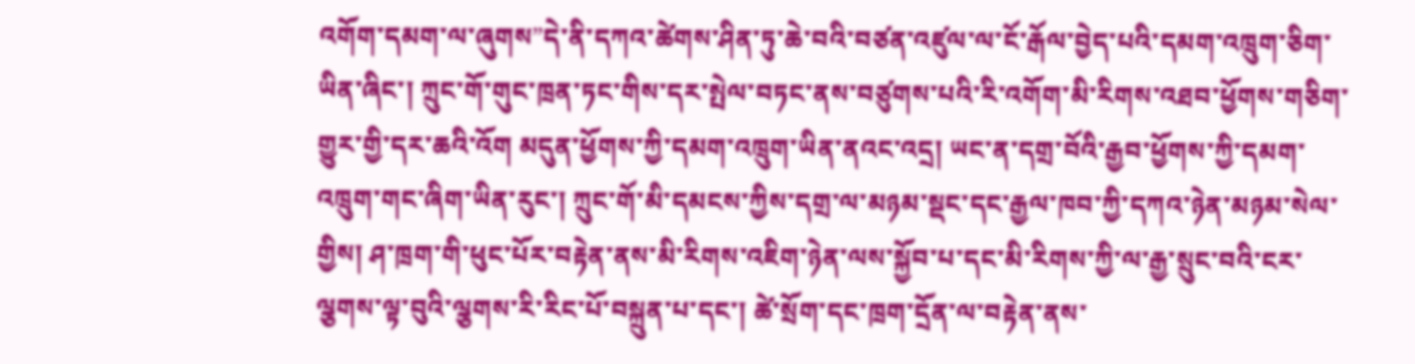འགོག་དམག་ལ་ཞུགས”དེ་ནི་དཀའ་ཚེགས་ཤིན་ཏུ་ཆེ་བའི་བཙན་འཛུལ་ལ་ངོ་རྒོལ་བྱེད་པའི་དམག་འཁྲུག་ཅིག་ཡིན་ཞིང་། ཀྲུང་གོ་གུང་ཁྲན་ཏང་གིས་དར་སྤེལ་བཏང་ནས་བཙུགས་པའི་རི་འགོག་མི་རིགས་འཐབ་ཕྱོགས་གཅིག་གྱུར་གྱི་དར་ཆའི་འོག མདུན་ཕྱོགས་ཀྱི་དམག་འཁྲུག་ཡིན་ནའང་འདྲ། ཡང་ན་དགྲ་བོའི་རྒྱབ་ཕྱོགས་ཀྱི་དམག་འཁྲུག་གང་ཞིག་ཡིན་རུང་། ཀྲུང་གོ་མི་དམངས་ཀྱིས་དགྲ་ལ་མཉམ་སྡང་དང་རྒྱལ་ཁབ་ཀྱི་དཀའ་ཉེན་མཉམ་སེལ་གྱིས། ཤ་ཁྲག་གི་ཕུང་པོར་བརྟེན་ནས་མི་རིགས་འཇིག་ཉེན་ལས་སྐྱོབ་པ་དང་མི་རིགས་ཀྱི་ལ་རྒྱ་སྲུང་བའི་ངར་ལྕགས་ལྟ་བུའི་ལྕགས་རི་རིང་པོ་བསྐྲུན་པ་དང་། ཚེ་སྲོག་དང་ཁྲག་དྲོན་ལ་བརྟེན་ནས་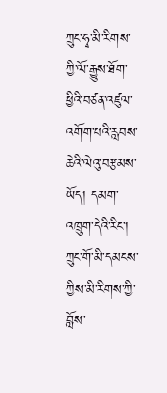ཀྲུང་ཧྭ་མི་རིགས་ཀྱི་ལོ་རྒྱུས་ཐོག་ཕྱིའི་བཙན་འཛུལ་འགོག་པའི་རླབས་ཆེའི་ལེའུ་བརྩམས་ཡོད། དམག་འཁྲུག་དེའི་རིང་། ཀྲུང་གོ་མི་དམངས་ཀྱིས་མི་རིགས་ཀྱི་བློས་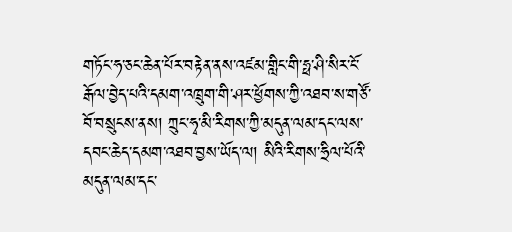གཏོང་ཧ་ཅང་ཆེན་པོར་བརྟེན་ནས་འཛམ་གླིང་གི་ཧྥ་ཤི་སིར་ངོ་རྒོལ་བྱེད་པའི་དམག་འཁྲུག་གི་ཤར་ཕྱོགས་ཀྱི་འཐབ་ས་གཙོ་བོ་བསྲུངས་ནས། ཀྲུང་ཧྭ་མི་རིགས་ཀྱི་མདུན་ལམ་དང་ལས་དབང་ཆེད་དམག་འཐབ་བྱས་ཡོད་ལ། མིའི་རིགས་ཧྲིལ་པོའི་མདུན་ལམ་དང་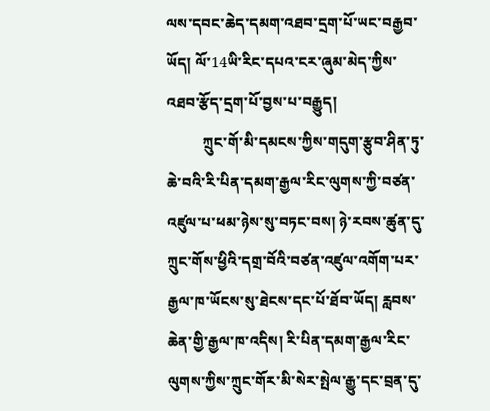ལས་དབང་ཆེད་དམག་འཐབ་དྲག་པོ་ཡང་བརྒྱབ་ཡོད། ལོ་14ཡི་རིང་དཔའ་ངར་ཞུམ་མེད་ཀྱིས་འཐབ་རྩོད་དྲག་པོ་བྱས་པ་བརྒྱུད།
          ཀྲུང་གོ་མི་དམངས་ཀྱིས་གདུག་རྩུབ་ཤིན་ཏུ་ཆེ་བའི་རི་པིན་དམག་རྒྱལ་རིང་ལུགས་ཀྱི་བཙན་འཛུལ་པ་ཕམ་ཉེས་སུ་བཏང་བས། ཉེ་རབས་ཚུན་དུ་ཀྲུང་གོས་ཕྱིའི་དགྲ་བོའི་བཙན་འཛུལ་འགོག་པར་རྒྱལ་ཁ་ཡོངས་སུ་ཐེངས་དང་པོ་ཐོབ་ཡོད། རླབས་ཆེན་གྱི་རྒྱལ་ཁ་འདིས། རི་པིན་དམག་རྒྱལ་རིང་ལུགས་ཀྱིས་ཀྲུང་གོར་མི་སེར་སྤེལ་རྒྱུ་དང་བྲན་དུ་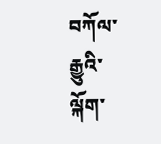བཀོལ་རྒྱུའི་ལྐོག་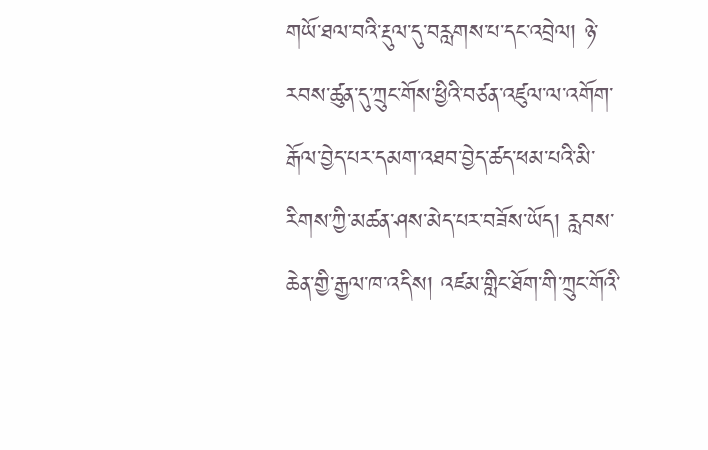གཡོ་ཐལ་བའི་རྡུལ་དུ་བརླགས་པ་དང་འབྲེལ། ཉེ་རབས་ཚུན་དུ་ཀྲུང་གོས་ཕྱིའི་བཙན་འཛུལ་ལ་འགོག་རྒོལ་བྱེད་པར་དམག་འཐབ་བྱེད་ཚད་ཕམ་པའི་མི་རིགས་ཀྱི་མཚན་ཤས་མེད་པར་བཟོས་ཡོད། རླབས་ཆེན་གྱི་རྒྱལ་ཁ་འདིས། འཛམ་གླིང་ཐོག་གི་ཀྲུང་གོའི་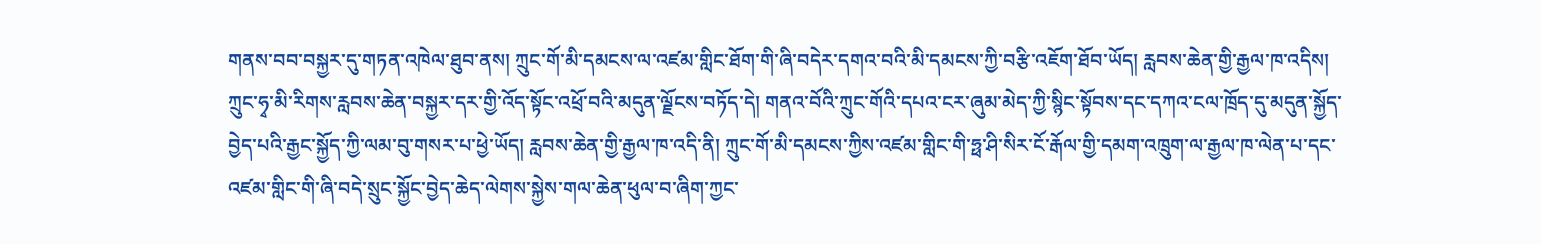གནས་བབ་བསྐྱར་དུ་གཏན་འཁེལ་ཐུབ་ནས། ཀྲུང་གོ་མི་དམངས་ལ་འཛམ་གླིང་ཐོག་གི་ཞི་བདེར་དགའ་བའི་མི་དམངས་ཀྱི་བརྩི་འཇོག་ཐོབ་ཡོད། རླབས་ཆེན་གྱི་རྒྱལ་ཁ་འདིས། ཀྲུང་ཧྭ་མི་རིགས་རླབས་ཆེན་བསྐྱར་དར་གྱི་འོད་སྟོང་འཕྲོ་བའི་མདུན་ལྗོངས་བཏོད་དེ། གནའ་བོའི་ཀྲུང་གོའི་དཔའ་ངར་ཞུམ་མེད་ཀྱི་སྙིང་སྟོབས་དང་དཀའ་ངལ་ཁྲོད་དུ་མདུན་སྐྱོད་བྱེད་པའི་རྒྱང་སྐྱོད་ཀྱི་ལམ་བུ་གསར་པ་ཕྱེ་ཡོད། རླབས་ཆེན་གྱི་རྒྱལ་ཁ་འདི་ནི། ཀྲུང་གོ་མི་དམངས་ཀྱིས་འཛམ་གླིང་གི་ཧྥ་ཤི་སིར་ངོ་རྒོལ་གྱི་དམག་འཁྲུག་ལ་རྒྱལ་ཁ་ལེན་པ་དང་འཛམ་གླིང་གི་ཞི་བདེ་སྲུང་སྐྱོང་བྱེད་ཆེད་ལེགས་སྐྱེས་གལ་ཆེན་ཕུལ་བ་ཞིག་ཀྱང་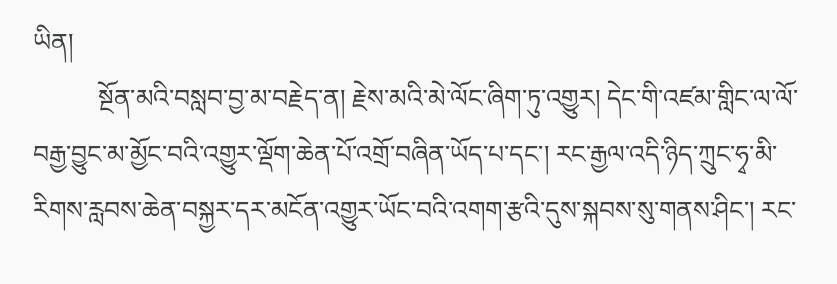ཡིན།
          སྔོན་མའི་བསླབ་བྱ་མ་བརྗེད་ན། རྗེས་མའི་མེ་ལོང་ཞིག་ཏུ་འགྱུར། དེང་གི་འཛམ་གླིང་ལ་ལོ་བརྒྱ་བྱུང་མ་མྱོང་བའི་འགྱུར་ལྡོག་ཆེན་པོ་འགྲོ་བཞིན་ཡོད་པ་དང་། རང་རྒྱལ་འདི་ཉིད་ཀྲུང་ཧྭ་མི་རིགས་རླབས་ཆེན་བསྐྱར་དར་མངོན་འགྱུར་ཡོང་བའི་འགག་རྩའི་དུས་སྐབས་སུ་གནས་ཤིང་། རང་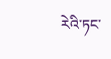རེའི་ཏང་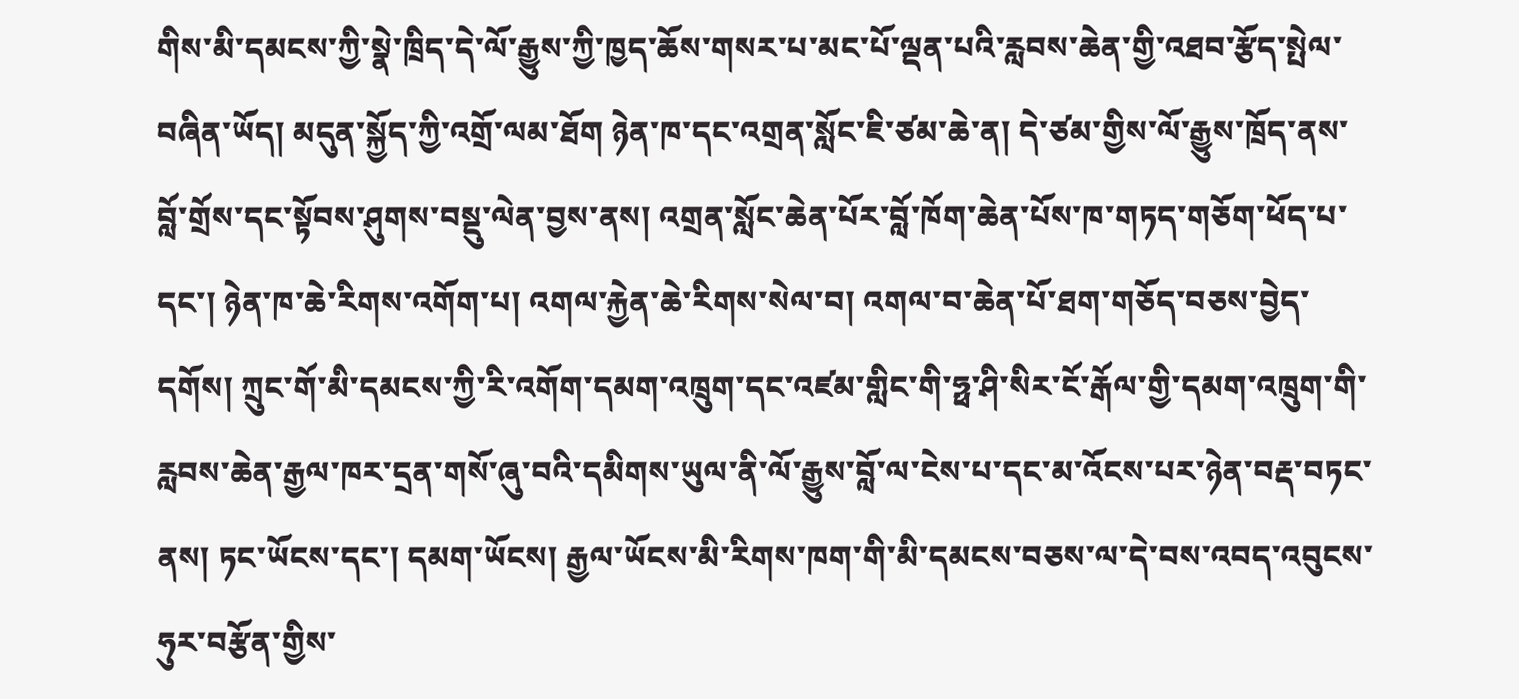གིས་མི་དམངས་ཀྱི་སྣེ་ཁྲིད་དེ་ལོ་རྒྱུས་ཀྱི་ཁྱད་ཆོས་གསར་པ་མང་པོ་ལྡན་པའི་རླབས་ཆེན་གྱི་འཐབ་རྩོད་སྤེལ་བཞིན་ཡོད། མདུན་སྐྱོད་ཀྱི་འགྲོ་ལམ་ཐོག ཉེན་ཁ་དང་འགྲན་སློང་ཇི་ཙམ་ཆེ་ན། དེ་ཙམ་གྱིས་ལོ་རྒྱུས་ཁྲོད་ནས་བློ་གྲོས་དང་སྟོབས་ཤུགས་བསྡུ་ལེན་བྱས་ནས། འགྲན་སློང་ཆེན་པོར་བློ་ཁོག་ཆེན་པོས་ཁ་གཏད་གཅོག་ཕོད་པ་དང་། ཉེན་ཁ་ཆེ་རིགས་འགོག་པ། འགལ་རྐྱེན་ཆེ་རིགས་སེལ་བ། འགལ་བ་ཆེན་པོ་ཐག་གཅོད་བཅས་བྱེད་དགོས། ཀྲུང་གོ་མི་དམངས་ཀྱི་རི་འགོག་དམག་འཁྲུག་དང་འཛམ་གླིང་གི་ཧྥ་ཤི་སིར་ངོ་རྒོལ་གྱི་དམག་འཁྲུག་གི་རླབས་ཆེན་རྒྱལ་ཁར་དྲན་གསོ་ཞུ་བའི་དམིགས་ཡུལ་ནི་ལོ་རྒྱུས་བློ་ལ་ངེས་པ་དང་མ་འོངས་པར་ཉེན་བརྡ་བཏང་ནས། ཏང་ཡོངས་དང་། དམག་ཡོངས། རྒྱལ་ཡོངས་མི་རིགས་ཁག་གི་མི་དམངས་བཅས་ལ་དེ་བས་འབད་འབུངས་ཧུར་བརྩོན་གྱིས་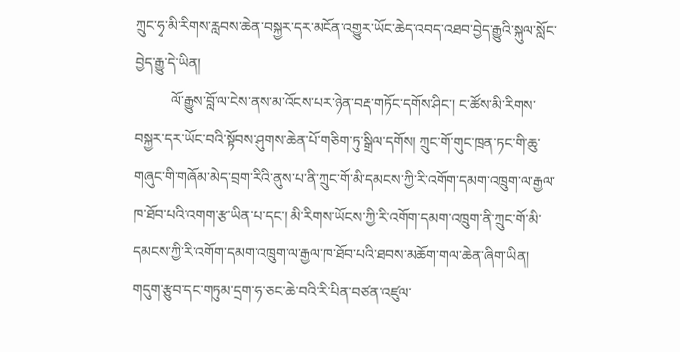ཀྲུང་ཧྭ་མི་རིགས་རླབས་ཆེན་བསྐྱར་དར་མངོན་འགྱུར་ཡོང་ཆེད་འབད་འཐབ་བྱེད་རྒྱུའི་སྐུལ་སློང་བྱེད་རྒྱུ་དེ་ཡིན།
          ལོ་རྒྱུས་བློ་ལ་ངེས་ནས་མ་འོངས་པར་ཉེན་བརྡ་གཏོང་དགོས་ཤིང་། ང་ཚོས་མི་རིགས་བསྐྱར་དར་ཡོང་བའི་སྟོབས་ཤུགས་ཆེན་པོ་གཅིག་ཏུ་སྒྲིལ་དགོས། ཀྲུང་གོ་གུང་ཁྲན་ཏང་གི་ཆུ་གཞུང་གི་གཞོམ་མེད་བྲག་རིའི་ནུས་པ་ནི་ཀྲུང་གོ་མི་དམངས་ཀྱི་རི་འགོག་དམག་འཁྲུག་ལ་རྒྱལ་ཁ་ཐོབ་པའི་འགག་རྩ་ཡིན་པ་དང་། མི་རིགས་ཡོངས་ཀྱི་རི་འགོག་དམག་འཁྲུག་ནི་ཀྲུང་གོ་མི་དམངས་ཀྱི་རི་འགོག་དམག་འཁྲུག་ལ་རྒྱལ་ཁ་ཐོབ་པའི་ཐབས་མཆོག་གལ་ཆེན་ཞིག་ཡིན། གདུག་རྩུབ་དང་གཏུམ་དྲག་ཧ་ཅང་ཆེ་བའི་རི་པིན་བཙན་འཛུལ་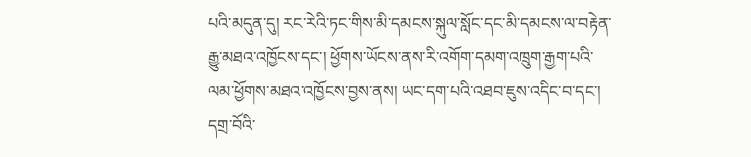པའི་མདུན་དུ། རང་རེའི་ཏང་གིས་མི་དམངས་སྐུལ་སློང་དང་མི་དམངས་ལ་བརྟེན་རྒྱུ་མཐའ་འཁྱོངས་དང་། ཕྱོགས་ཡོངས་ནས་རི་འགོག་དམག་འཁྲུག་རྒྱག་པའི་ལམ་ཕྱོགས་མཐའ་འཁྱོངས་བྱས་ནས། ཡང་དག་པའི་འཐབ་ཇུས་འདིང་བ་དང་། དགྲ་བོའི་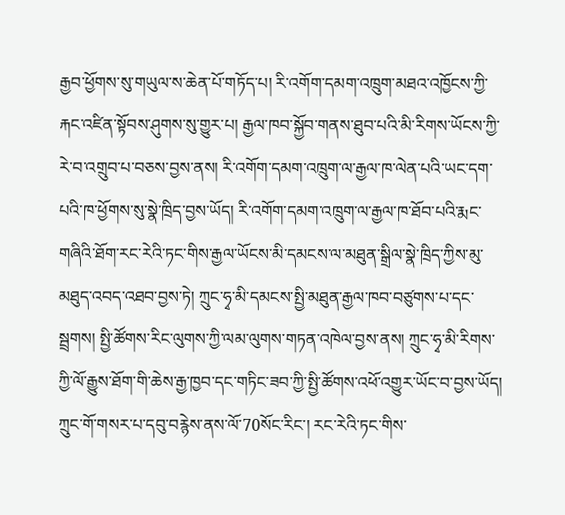རྒྱབ་ཕྱོགས་སུ་གཡུལ་ས་ཆེན་པོ་གཏོད་པ། རི་འགོག་དམག་འཁྲུག་མཐའ་འཁྱོངས་ཀྱི་རྐང་འཛིན་སྟོབས་ཤུགས་སུ་གྱུར་པ། རྒྱལ་ཁབ་སྐྱོབ་གནས་ཐུབ་པའི་མི་རིགས་ཡོངས་ཀྱི་རེ་བ་འགྲུབ་པ་བཅས་བྱས་ནས། རི་འགོག་དམག་འཁྲུག་ལ་རྒྱལ་ཁ་ལེན་པའི་ཡང་དག་པའི་ཁ་ཕྱོགས་སུ་སྣེ་ཁྲིད་བྱས་ཡོད། རི་འགོག་དམག་འཁྲུག་ལ་རྒྱལ་ཁ་ཐོབ་པའི་རྨང་གཞིའི་ཐོག་རང་རེའི་ཏང་གིས་རྒྱལ་ཡོངས་མི་དམངས་ལ་མཐུན་སྒྲིལ་སྣེ་ཁྲིད་ཀྱིས་མུ་མཐུད་འབད་འཐབ་བྱས་ཏེ། ཀྲུང་ཧྭ་མི་དམངས་སྤྱི་མཐུན་རྒྱལ་ཁབ་བཙུགས་པ་དང་སྦྲགས། སྤྱི་ཚོགས་རིང་ལུགས་ཀྱི་ལམ་ལུགས་གཏན་འཁེལ་བྱས་ནས། ཀྲུང་ཧྭ་མི་རིགས་ཀྱི་ལོ་རྒྱུས་ཐོག་གི་ཆེས་རྒྱ་ཁྱབ་དང་གཏིང་ཟབ་ཀྱི་སྤྱི་ཚོགས་འཕོ་འགྱུར་ཡོང་བ་བྱས་ཡོད། ཀྲུང་གོ་གསར་པ་དབུ་བརྙེས་ནས་ལོ་70སོང་རིང་། རང་རེའི་ཏང་གིས་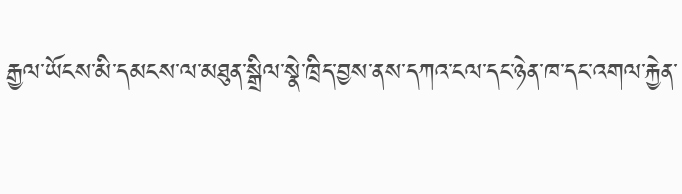རྒྱལ་ཡོངས་མི་དམངས་ལ་མཐུན་སྒྲིལ་སྣེ་ཁྲིད་བྱས་ནས་དཀའ་ངལ་དང་ཉེན་ཁ་དང་འགལ་རྐྱེན་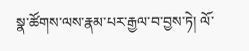སྣ་ཚོགས་ལས་རྣམ་པར་རྒྱལ་བ་བྱས་ཏེ། ལོ་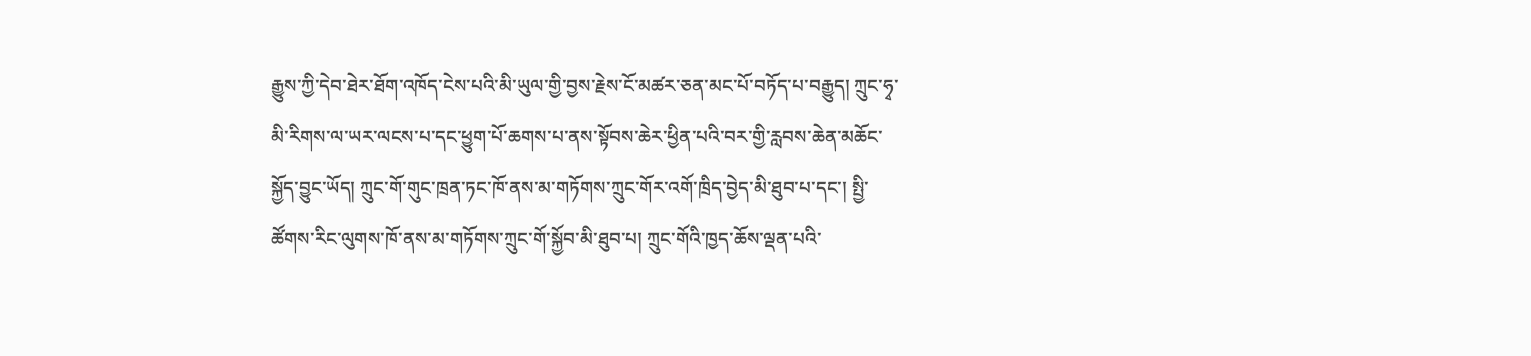རྒྱུས་ཀྱི་དེབ་ཐེར་ཐོག་འཁོད་ངེས་པའི་མི་ཡུལ་གྱི་བྱས་རྗེས་ངོ་མཚར་ཅན་མང་པོ་བཏོད་པ་བརྒྱུད། ཀྲུང་ཧྭ་མི་རིགས་ལ་ཡར་ལངས་པ་དང་ཕྱུག་པོ་ཆགས་པ་ནས་སྟོབས་ཆེར་ཕྱིན་པའི་བར་གྱི་རླབས་ཆེན་མཆོང་སྐྱོད་བྱུང་ཡོད། ཀྲུང་གོ་གུང་ཁྲན་ཏང་ཁོ་ནས་མ་གཏོགས་ཀྲུང་གོར་འགོ་ཁྲིད་བྱེད་མི་ཐུབ་པ་དང་། སྤྱི་ཚོགས་རིང་ལུགས་ཁོ་ནས་མ་གཏོགས་ཀྲུང་གོ་སྐྱོབ་མི་ཐུབ་པ། ཀྲུང་གོའི་ཁྱད་ཆོས་ལྡན་པའི་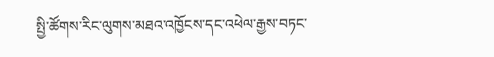སྤྱི་ཚོགས་རིང་ལུགས་མཐའ་འཁྱོངས་དང་འཕེལ་རྒྱས་བཏང་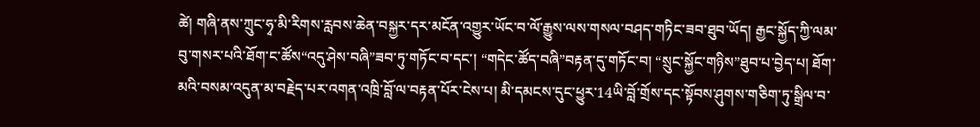ཚེ། གཞི་ནས་ཀྲུང་ཧྭ་མི་རིགས་རླབས་ཆེན་བསྐྱར་དར་མངོན་འགྱུར་ཡོང་བ་ལོ་རྒྱུས་ལས་གསལ་བཤད་གཏིང་ཟབ་ཐུབ་ཡོད། རྒྱང་སྐྱོད་ཀྱི་ལམ་བུ་གསར་པའི་ཐོག་ང་ཚོས“འདུ་ཤེས་བཞི”ཟབ་ཏུ་གཏོང་བ་དང་། “གདེང་ཚོད་བཞི”བརྟན་དུ་གཏོང་བ། “སྲུང་སྐྱོང་གཉིས”ཐུབ་པ་བྱེད་པ། ཐོག་མའི་བསམ་འདུན་མ་བརྗེད་པར་འགན་འཁྲི་བློ་ལ་བརྟན་པོར་ངེས་པ། མི་དམངས་དུང་ཕྱུར་14ཡི་བློ་གྲོས་དང་སྟོབས་ཤུགས་གཅིག་ཏུ་སྒྲིལ་བ་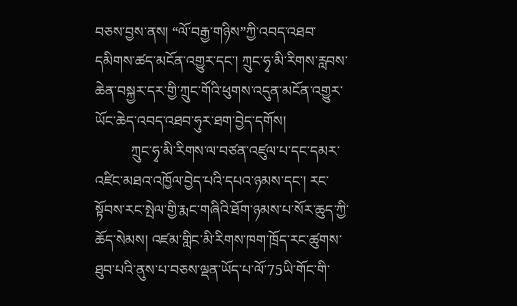བཅས་བྱས་ནས། “ལོ་བརྒྱ་གཉིས”ཀྱི་འབད་འཐབ་དམིགས་ཚད་མངོན་འགྱུར་དང་། ཀྲུང་ཧྭ་མི་རིགས་རླབས་ཆེན་བསྐྱར་དར་གྱི་ཀྲུང་གོའི་ཕུགས་འདུན་མངོན་འགྱུར་ཡོང་ཆེད་འབད་འཐབ་ཧུར་ཐག་བྱེད་དགོས།
          ཀྲུང་ཧྭ་མི་རིགས་ལ་བཙན་འཛུལ་པ་དང་དམར་འཛིང་མཐའ་འཁྱོལ་བྱེད་པའི་དཔའ་ཉམས་དང་། རང་སྟོབས་རང་སྤེལ་གྱི་རྨང་གཞིའི་ཐོག་ཉམས་པ་སོར་ཆུད་ཀྱི་ཆོད་སེམས། འཛམ་གླིང་མི་རིགས་ཁག་ཁྲོད་རང་ཚུགས་ཐུབ་པའི་ནུས་པ་བཅས་ལྡན་ཡོད་པ་ལོ་75ཡི་གོང་གི་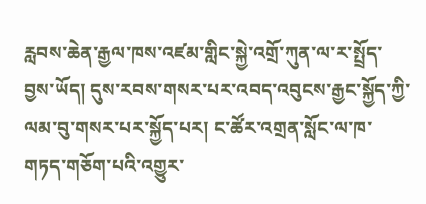རླབས་ཆེན་རྒྱལ་ཁས་འཛམ་གླིང་སྐྱེ་འགྲོ་ཀུན་ལ་ར་སྤྲོད་བྱས་ཡོད། དུས་རབས་གསར་པར་འབད་འབུངས་རྒྱང་སྐྱོད་ཀྱི་ལམ་བུ་གསར་པར་སྐྱོད་པར། ང་ཚོར་འགྲན་སློང་ལ་ཁ་གཏད་གཅོག་པའི་འགྱུར་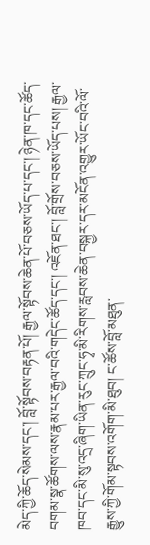མེད་ཀྱི་ཆོད་སེམས་དང་། བློ་སྟོབས་བརྟན་པོ། རྒྱལ་སྟོབས་ཆེན་པོ་བཅས་ཡོད་པ་དང་། ཉེན་ཁ་དང་ཚོད་བགམ་སྣ་ཚོགས་ལས་རྣམ་པར་རྒྱལ་བའི་གདེང་ཚོད་དང་། འཇོན་ཐང་། བློ་གྲོས་བཅས་ཡོད་པས། རྒྱལ་ཁབ་དང་མི་སུ་འདྲ་ཞིག་ཡིན་རུང་ཀྲུང་ཧྭ་མི་རིགས་རླབས་ཆེན་བསྐྱར་དར་མངོན་འགྱུར་ཡོང་བའི་ལོ་རྒྱུས་ཀྱི་གོམ་སྟབས་འགོག་མི་ཐུབ། ང་ཚོས་བློ་མཐུན་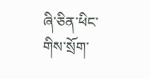ཞི་ཅིན་ཕིང་གིས་སྲོག་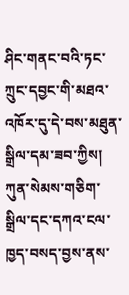ཤིང་གནང་བའི་ཏང་ཀྲུང་དབྱང་གི་མཐའ་འཁོར་དུ་དེ་བས་མཐུན་སྒྲིལ་དམ་ཟབ་ཀྱིས། ཀུན་སེམས་གཅིག་སྒྲིལ་དང་དཀའ་ངལ་ཁྱད་བསད་བྱས་ནས་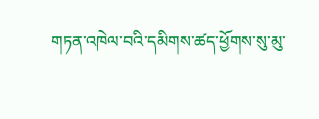གཏན་འཁེལ་བའི་དམིགས་ཚད་ཕྱོགས་སུ་མུ་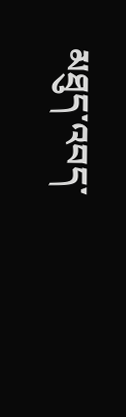མཐུད་འབད་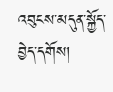འབུངས་མདུན་སྐྱོད་བྱེད་དགོས།